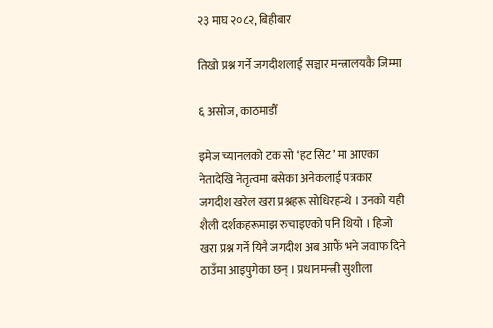२३ माघ २०८२, बिहीबार

तिखो प्रश्न गर्ने जगदीशलाई सञ्चार मन्त्रालयकै जिम्मा

६ असोज, काठमाडौँ

इमेज च्यानलको टक सो ‘हट सिट’ मा आएका नेतादेखि नेतृत्वमा बसेका अनेकलाई पत्रकार जगदीश खरेल खरा प्रश्नहरू सोधिरहन्थे । उनको यही शैली दर्शकहरूमाझ रुचाइएको पनि थियो । हिजो खरा प्रश्न गर्ने यिनै जगदीश अब आफैं भने जवाफ दिने ठाउँमा आइपुगेका छन् । प्रधानमन्त्री सुशीला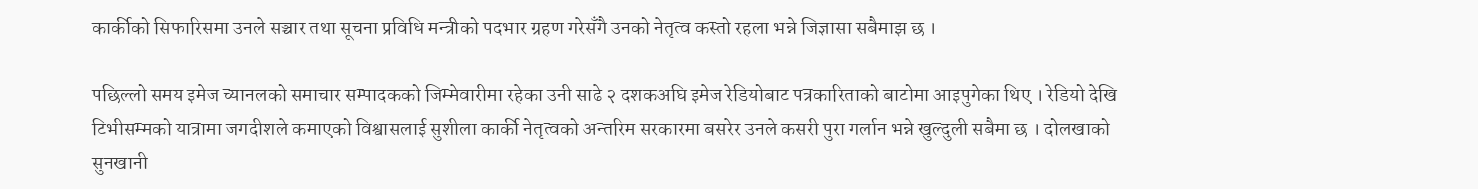कार्कीको सिफारिसमा उनले सञ्चार तथा सूचना प्रविधि मन्त्रीको पदभार ग्रहण गरेसँगै उनको नेतृत्व कस्तो रहला भन्ने जिज्ञासा सबैमाझ छ ।

पछिल्लो समय इमेज च्यानलको समाचार सम्पादकको जिम्मेवारीमा रहेका उनी साढे २ दशकअघि इमेज रेडियोबाट पत्रकारिताको बाटोमा आइपुगेका थिए । रेडियो देखि टिभीसम्मको यात्रामा जगदीशले कमाएको विश्वासलाई सुशीला कार्की नेतृत्वको अन्तरिम सरकारमा बसरेर उनले कसरी पुरा गर्लान भन्ने खुल्दुली सबैमा छ । दोलखाको सुनखानी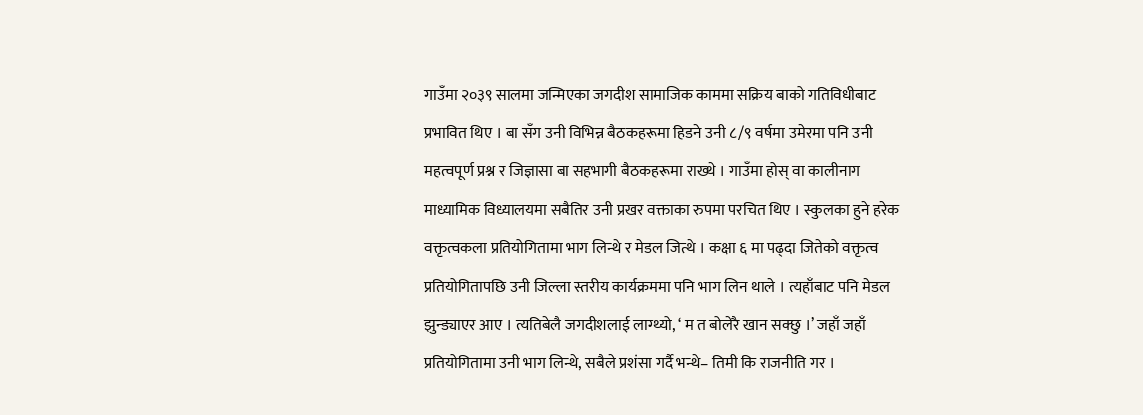गाउँमा २०३९ सालमा जन्मिएका जगदीश सामाजिक काममा सक्रिय बाको गतिविधीबाट प्रभावित थिए । बा सँग उनी विभिन्न बैठकहरूमा हिडने उनी ८/९ वर्षमा उमेरमा पनि उनी महत्वपूर्ण प्रश्न र जिज्ञासा बा सहभागी बैठकहरूमा राख्थे । गाउँमा होस् वा कालीनाग माध्यामिक विध्यालयमा सबैतिर उनी प्रखर वक्ताका रुपमा परचित थिए । स्कुलका हुने हरेक वक्तृत्वकला प्रतियोगितामा भाग लिन्थे र मेडल जित्थे । कक्षा ६ मा पढ्दा जितेको वक्तृत्व प्रतियोगितापछि उनी जिल्ला स्तरीय कार्यक्रममा पनि भाग लिन थाले । त्यहाँबाट पनि मेडल झुन्ड्याएर आए । त्यतिबेलै जगदीशलाई लाग्थ्यो, ‘ म त बोलेरै खान सक्छु ।’ जहाँ जहाँ प्रतियोगितामा उनी भाग लिन्थे, सबैले प्रशंसा गर्दै भन्थे– तिमी कि राजनीति गर ।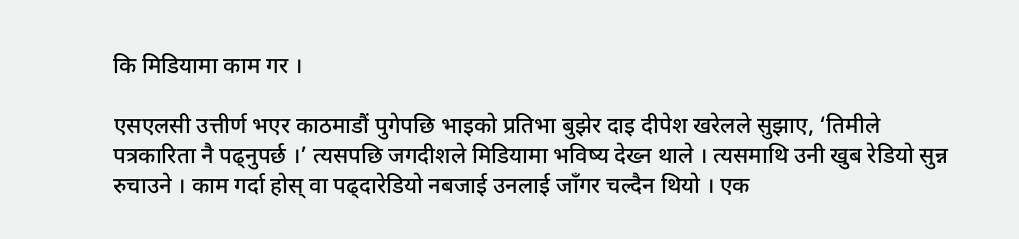कि मिडियामा काम गर ।

एसएलसी उत्तीर्ण भएर काठमाडौं पुगेपछि भाइको प्रतिभा बुझेर दाइ दीपेश खरेलले सुझाए, ‘तिमीले पत्रकारिता नै पढ्नुपर्छ ।’ त्यसपछि जगदीशले मिडियामा भविष्य देख्न थाले । त्यसमाथि उनी खुब रेडियो सुन्न रुचाउने । काम गर्दा होस् वा पढ्दारेडियो नबजाई उनलाई जाँगर चल्दैन थियो । एक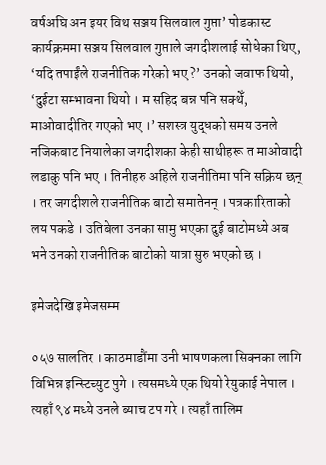वर्षअघि अन इयर विथ सञ्जय सिलवाल गुप्ता’ पोडकास्ट कार्यक्रममा सञ्जय सिलवाल गुप्ताले जगदीशलाई सोधेका थिए, ‘यदि तपाईंले राजनीतिक गरेको भए ?’ उनको जवाफ थियो, ‘दुईटा सम्भावना थियो । म सहिद बन्न पनि सक्थेँ, माओवादीतिर गएको भए ।’ सशस्त्र युद्धको समय उनले नजिकबाट नियालेका जगदीशका केही साथीहरू त माओवादी लडाकु पनि भए । तिनीहरु अहिले राजनीतिमा पनि सक्रिय छन् । तर जगदीशले राजनीतिक बाटो समातेनन् । पत्रकारिताको लय पकडे । उतिबेला उनका सामु भएका दुई बाटोमध्ये अब भने उनको राजनीतिक बाटोको यात्रा सुरु भएको छ ।

इमेजदेखि इमेजसम्म

०५७ सालतिर । काठमाडौंमा उनी भाषणकला सिक्नका लागि विभिन्न इन्स्टिच्युट पुगे । त्यसमध्ये एक थियो रेयुकाई नेपाल । त्यहाँ ९४ मध्ये उनले ब्याच टप गरे । त्यहाँ तालिम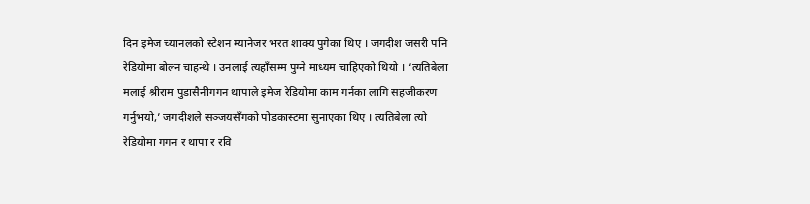दिन इमेज च्यानलको स्टेशन म्यानेजर भरत शाक्य पुगेका थिए । जगदीश जसरी पनि रेडियोमा बोल्न चाहन्थे । उनलाई त्यहाँसम्म पुग्ने माध्यम चाहिएको थियो । ‘त्यतिबेला मलाई श्रीराम पुडासैनीगगन थापाले इमेज रेडियोमा काम गर्नका लागि सहजीकरण गर्नुभयो,’ जगदीशले सञ्जयसँगको पोडकास्टमा सुनाएका थिए । त्यतिबेला त्यो रेडियोमा गगन र थापा र रवि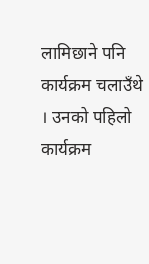लामिछाने पनि कार्यक्रम चलाउँथे । उनको पहिलो कार्यक्रम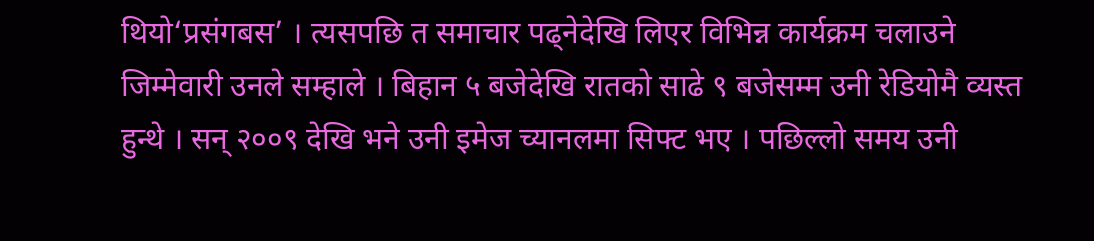थियो‘प्रसंगबस’ । त्यसपछि त समाचार पढ्नेदेखि लिएर विभिन्न कार्यक्रम चलाउने जिम्मेवारी उनले सम्हाले । बिहान ५ बजेदेखि रातको साढे ९ बजेसम्म उनी रेडियोमै व्यस्त हुन्थे । सन् २००९ देखि भने उनी इमेज च्यानलमा सिफ्ट भए । पछिल्लो समय उनी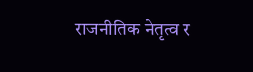राजनीतिक नेतृत्व र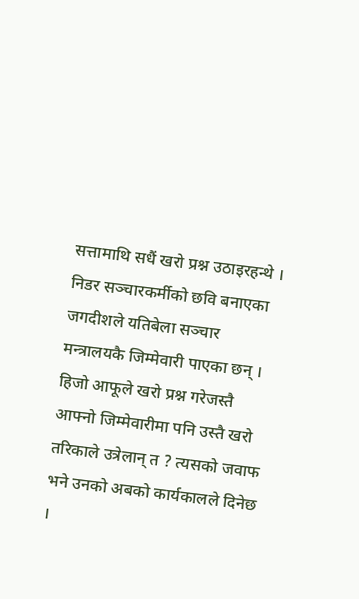सत्तामाथि सधैं खरो प्रश्न उठाइरहन्थे । निडर सञ्चारकर्मीको छवि बनाएका जगदीशले यतिबेला सञ्चार मन्त्रालयकै जिम्मेवारी पाएका छन् । हिजो आफूले खरो प्रश्न गरेजस्तै आफ्नो जिम्मेवारीमा पनि उस्तै खरो तरिकाले उत्रेलान् त ? त्यसको जवाफ भने उनको अबको कार्यकालले दिनेछ ।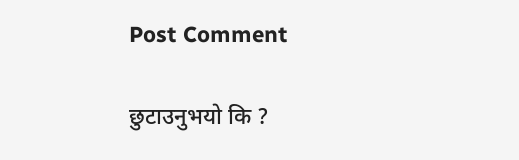Post Comment

छुटाउनुभयो कि ?